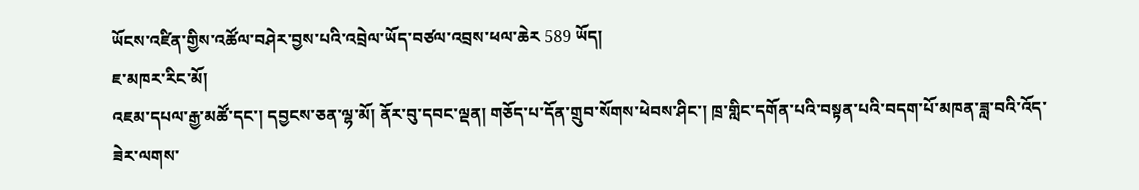ཡོངས་འཛིན་གྱིས་འཚོལ་བཤེར་བྱས་པའི་འབྲེལ་ཡོད་བཙལ་འབྲས་ཕལ་ཆེར 589 ཡོད།
ཇ་མཁར་རིང་མོ།
འཇམ་དཔལ་རྒྱ་མཚོ་དང་། དབྱངས་ཅན་ལྷ་མོ། ནོར་བུ་དབང་ལྡན། གཅོད་པ་དོན་གྲུབ་སོགས་ཕེབས་ཤིང་། ཁྲ་གླིང་དགོན་པའི་བསྟན་པའི་བདག་པོ་མཁན་ཟླ་བའི་འོད་ཟེར་ལགས་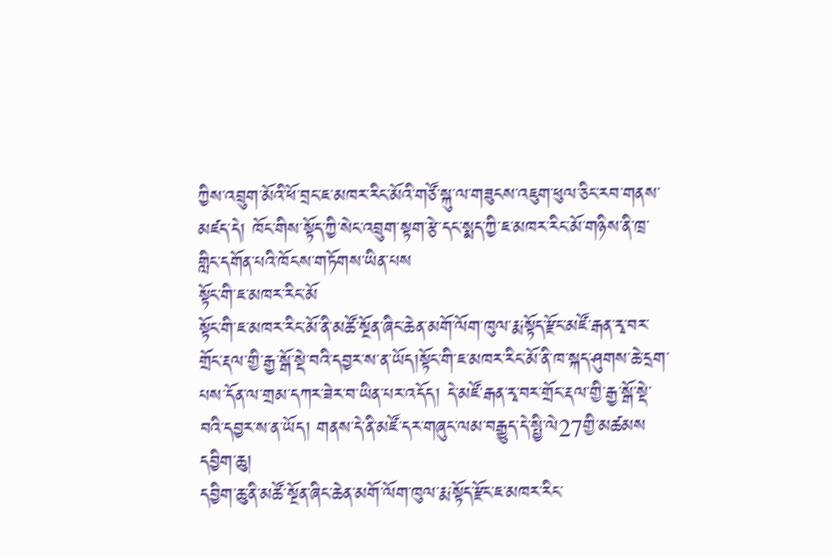ཀྱིས་འབྲུག་མོའི་ཕོ་བྲང་ཇ་མཁར་རིང་མོའི་གཙོ་སྐུ་ལ་གཟུངས་འཇུག་ཕུལ་ཅིང་རབ་གནས་མཛད་དེ། ཁོང་གིས་སྟོད་ཀྱི་སེང་འབྲུག་སྟག་རྩེ་དང་སྨད་ཀྱི་ཇ་མཁར་རིང་མོ་གཉིས་ནི་ཁྲ་གླིང་དགོན་པའི་ཁོངས་གཏོགས་ཡིན་པས
སྟོང་གི་ཇ་མཁར་རིང་མོ
སྟོང་གི་ཇ་མཁར་རིང་མོ་ནི་མཚོ་སྔོན་ཞིང་ཆེན་མགོ་ལོག་ཁུལ་རྨ་སྟོད་རྫོང་མཛོ་རྒན་རྭ་བར་གྲོང་རྡལ་གྱི་རྒྱ་སྒོ་སྡེ་བའི་དབྱར་ས་ན་ཡོད།སྟོང་གི་ཇ་མཁར་རིང་མོ་ནི་ཁ་སྐད་ཤུགས་ཆེ་དྲག་པས་དོན་ལ་གྲམ་དཀར་ཟེར་བ་ཡིན་པར་འདོད། དེ་མཛོ་རྒན་རྭ་བར་གྲོང་རྡལ་གྱི་རྒྱ་སྒོ་སྡེ་བའི་དབྱར་ས་ན་ཡོད། གནས་དེ་ནི་མཛོ་དར་གཞུང་ལམ་བརྒྱུད་དེ་སྤྱི་ལེ27གྱི་མཚམས
དབྱིག་ཆུ།
དབྱིག་ཆུ་ནི་མཚོ་སྔོན་ཞིང་ཆེན་མགོ་ལོག་ཁུལ་རྨ་སྟོད་རྫོང་ཇ་མཁར་རིང་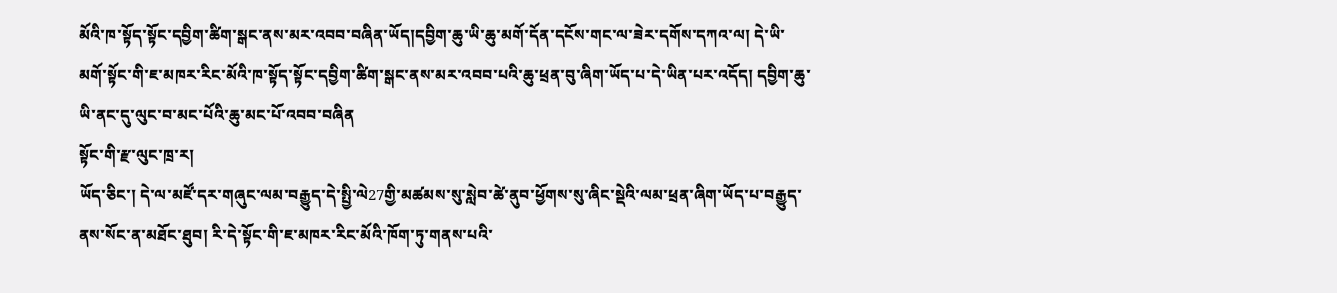མོའི་ཁ་སྟོད་སྟོང་དབྱིག་ཚིག་སྒང་ནས་མར་འབབ་བཞིན་ཡོད།དབྱིག་ཆུ་ཡི་ཆུ་མགོ་དོན་དངོས་གང་ལ་ཟེར་དགོས་དཀའ་ལ། དེ་ཡི་མགོ་སྟོང་གི་ཇ་མཁར་རིང་མོའི་ཁ་སྟོད་སྟོང་དབྱིག་ཚིག་སྒང་ནས་མར་འབབ་པའི་ཆུ་ཕྲན་བུ་ཞིག་ཡོད་པ་དེ་ཡིན་པར་འདོད། དབྱིག་ཆུ་ཡི་ནང་དུ་ལུང་བ་མང་པོའི་ཆུ་མང་པོ་འབབ་བཞིན
སྟོང་གི་རྫ་ལུང་ཁྲ་ར།
ཡོད་ཅིང་། དེ་ལ་མཛོ་དར་གཞུང་ལམ་བརྒྱུད་དེ་སྤྱི་ལེ27གྱི་མཚམས་སུ་སླེབ་ཚེ་ནུབ་ཕྱོགས་སུ་ཞིང་སྡེའི་ལམ་ཕྲན་ཞིག་ཡོད་པ་བརྒྱུད་ནས་སོང་ན་མཐོང་ཐུབ། རི་དེ་སྟོང་གི་ཇ་མཁར་རིང་མོའི་ཁོག་ཏུ་གནས་པའི་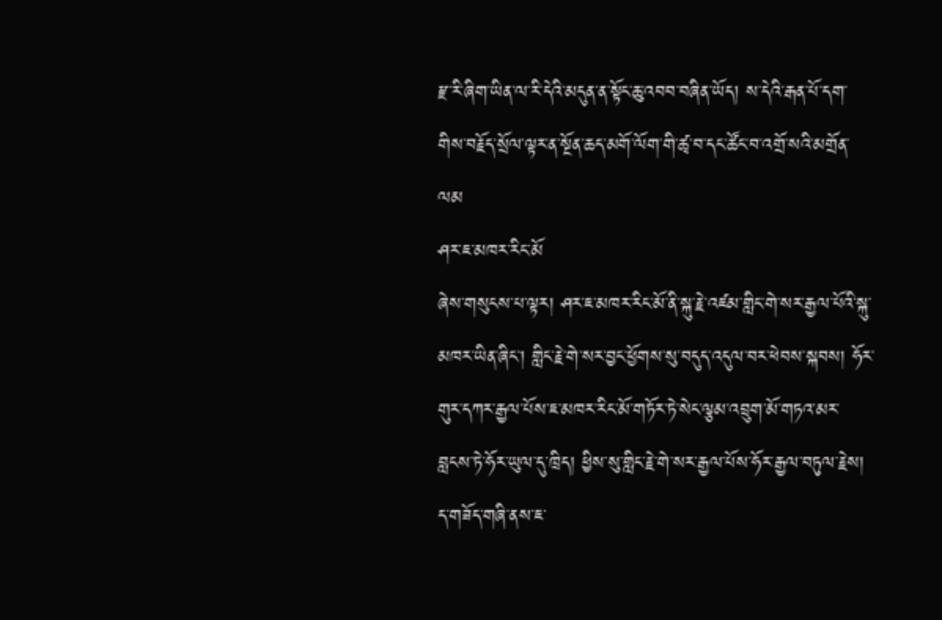རྫ་རི་ཞིག་ཡིན་ལ་རི་དེའི་མདུན་ན་སྟོང་ཆུ་འབབ་བཞིན་ཡོད། ས་དེའི་རྒན་པོ་དག་གིས་བརྗོད་སྲོལ་ལྟར་ན་སྔོན་ཆད་མགོ་ལོག་གི་ཚྭ་བ་དང་ཚོང་བ་འགྲོ་སའི་མགྲོན་ལམ
ཤར་ཇ་མཁར་རིང་མོ
ཞེས་གསུངས་པ་ལྟར། ཤར་ཇ་མཁར་རིང་མོ་ནི་སྐུ་རྗེ་འཛམ་གླིང་གེ་སར་རྒྱལ་པོའི་སྐུ་མཁར་ཡིན་ཞིང་། གླིང་རྗེ་གེ་སར་བྱང་ཕྱོགས་སུ་བདུད་འདུལ་བར་ཕེབས་སྐབས། ཧོར་གུར་དཀར་རྒྱལ་པོས་ཇ་མཁར་རིང་མོ་གཏོར་ཏེ་སེང་ལྕམ་འབྲུག་མོ་གཏའ་མར་བླངས་ཏེ་ཧོར་ཡུལ་དུ་ཁྲིད། ཕྱིས་སུ་གླིང་རྗེ་གེ་སར་རྒྱལ་པོས་ཧོར་རྒྱལ་བཏུལ་རྗེས། ད་གཟོད་གཞི་ནས་ཇ་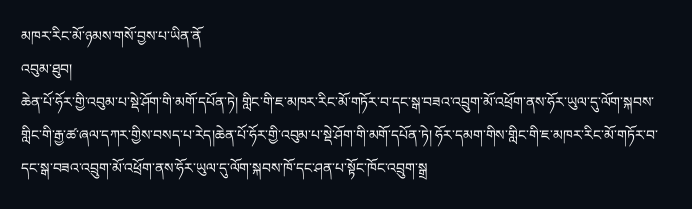མཁར་རིང་མོ་ཉམས་གསོ་བྱས་པ་ཡིན་ནོ
འབུམ་ཐུབ།
ཆེན་པོ་ཧོར་གྱི་འབུམ་པ་སྡེ་ཤོག་གི་མགོ་དཔོན་ཏེ། གླིང་གི་ཇ་མཁར་རིང་མོ་གཏོར་བ་དང་སྒ་བཟའ་འབྲུག་མོ་འཕྲོག་ནས་ཧོར་ཡུལ་དུ་ལོག་སྐབས་གླིང་གི་རྒྱ་ཚ་ཞལ་དཀར་གྱིས་བསད་པ་རེད།ཆེན་པོ་ཧོར་གྱི་འབུམ་པ་སྡེ་ཤོག་གི་མགོ་དཔོན་ཏེ། ཧོར་དམག་གིས་གླིང་གི་ཇ་མཁར་རིང་མོ་གཏོར་བ་དང་སྒ་བཟའ་འབྲུག་མོ་འཕྲོག་ནས་ཧོར་ཡུལ་དུ་ལོག་སྐབས་ཁོ་དང་ཤན་པ་སྟོང་ཁོང་འབྲུག་སྒྲ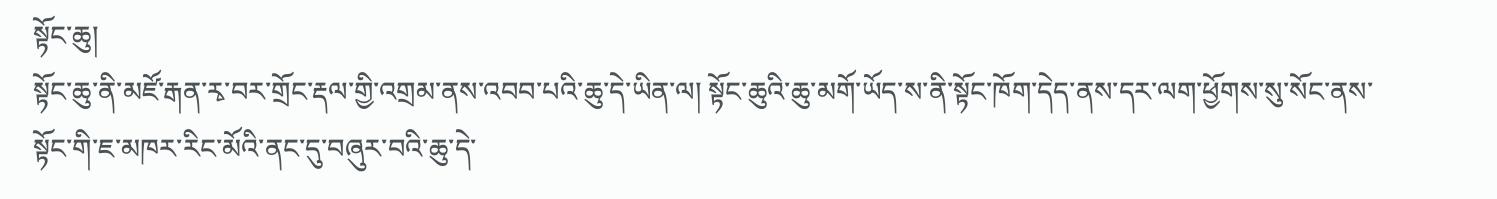སྟོང་ཆུ།
སྟོང་ཆུ་ནི་མཛོ་རྒན་རྭ་བར་གྲོང་རྡལ་གྱི་འགྲམ་ནས་འབབ་པའི་ཆུ་དེ་ཡིན་ལ། སྟོང་ཆུའི་ཆུ་མགོ་ཡོད་ས་ནི་སྟོང་ཁོག་དེད་ནས་དར་ལག་ཕྱོགས་སུ་སོང་ནས་སྟོང་གི་ཇ་མཁར་རིང་མོའི་ནང་དུ་བཞུར་བའི་ཆུ་དེ་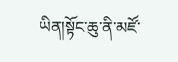ཡིན།སྟོང་ཆུ་ནི་མཛོ་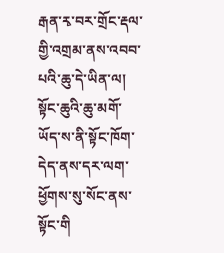རྒན་རྭ་བར་གྲོང་རྡལ་གྱི་འགྲམ་ནས་འབབ་པའི་ཆུ་དེ་ཡིན་ལ། སྟོང་ཆུའི་ཆུ་མགོ་ཡོད་ས་ནི་སྟོང་ཁོག་དེད་ནས་དར་ལག་ཕྱོགས་སུ་སོང་ནས་སྟོང་གི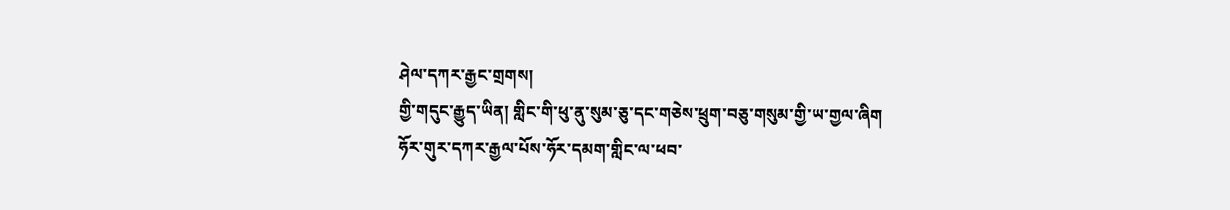ཤེལ་དཀར་རྒྱང་གྲགས།
གྱི་གདུང་རྒྱུད་ཡིན། གླིང་གི་ཕུ་ནུ་སུམ་ཅུ་དང་གཅེས་ཕྲུག་བཅུ་གསུམ་གྱི་ཡ་གྱལ་ཞིག ཧོར་གུར་དཀར་རྒྱལ་པོས་ཧོར་དམག་གླིང་ལ་ཕབ་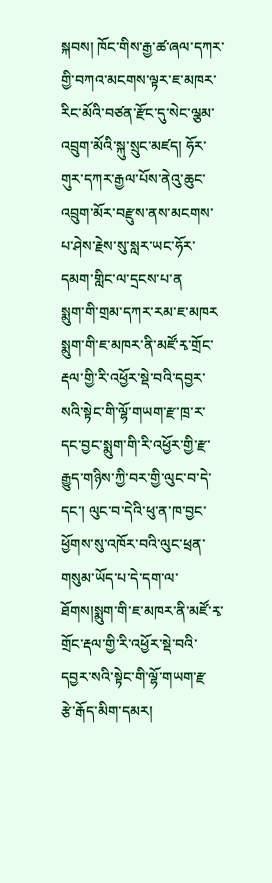སྐབས། ཁོང་གིས་རྒྱ་ཚ་ཞལ་དཀར་གྱི་བཀའ་མངགས་ལྟར་ཇ་མཁར་རིང་མོའི་བཙན་རྫོང་དུ་སེང་ལྕམ་འབྲུག་མོའི་སྐུ་སྲུང་མཛད། ཧོར་གུར་དཀར་རྒྱལ་པོས་ནེའུ་ཆུང་འབྲུག་མོར་བརྫུས་ནས་མངགས་པ་ཤེས་རྗེས་སུ་སླར་ཡང་ཧོར་དམག་གླིང་ལ་དྲངས་པ་ན
སྨུག་གི་གྲམ་དཀར་རམ་ཇ་མཁར
སྨུག་གི་ཇ་མཁར་ནི་མཛོ་རྭ་གྲོང་རྡལ་གྱི་རི་འཕྱོར་སྡེ་བའི་དབྱར་སའི་སྟེང་གི་ལྷོ་གཡག་རྫ་ཁྲ་ར་དང་བྱང་སྨུག་གི་རི་འཕྱོར་གྱི་རྫ་རྒྱུད་གཉིས་ཀྱི་བར་གྱི་ལུང་བ་དེ་དང་། ལུང་བ་དེའི་ཕུ་ན་ཁ་བྱང་ཕྱོགས་སུ་འཁོར་བའི་ལུང་ཕྲན་གསུམ་ཡོད་པ་དེ་དག་ལ་ཐོགས།སྨུག་གི་ཇ་མཁར་ནི་མཛོ་རྭ་གྲོང་རྡལ་གྱི་རི་འཕྱོར་སྡེ་བའི་དབྱར་སའི་སྟེང་གི་ལྷོ་གཡག་རྫ
རྩེ་རྒོད་མིག་དམར།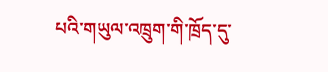པའི་གཡུལ་འཁྲུག་གི་ཁྲོད་དུ་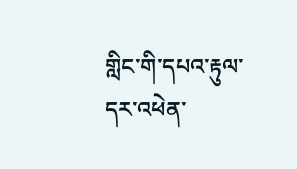གླིང་གི་དཔའ་རྟུལ་དར་འཕེན་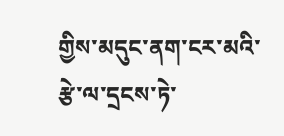གྱིས་མདུང་ནག་ངར་མའི་རྩེ་ལ་དྲངས་ཏེ་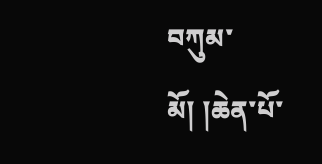བཀུམ་མོ། །ཆེན་པོ་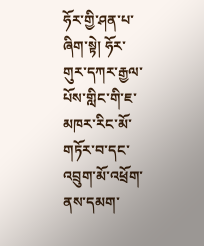ཧོར་གྱི་ཤན་པ་ཞིག་སྟེ། ཧོར་གུར་དཀར་རྒྱལ་པོས་གླིང་གི་ཇ་མཁར་རིང་མོ་གཏོར་བ་དང་འབྲུག་མོ་འཕྲོག་ནས་དམག་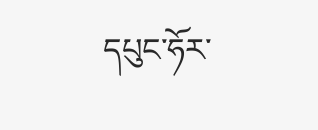དཔུང་ཧོར་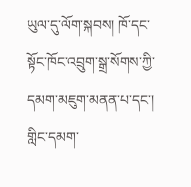ཡུལ་དུ་ལོག་སྐབས། ཁོ་དང་སྟོང་ཁོང་འབྲུག་སྒྲ་སོགས་ཀྱི་དམག་མཇུག་མནན་པ་དང་། གླིང་དམག་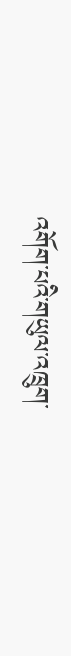འགོག་པའི་གཡུལ་འཁྲུག་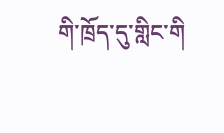གི་ཁྲོད་དུ་གླིང་གི